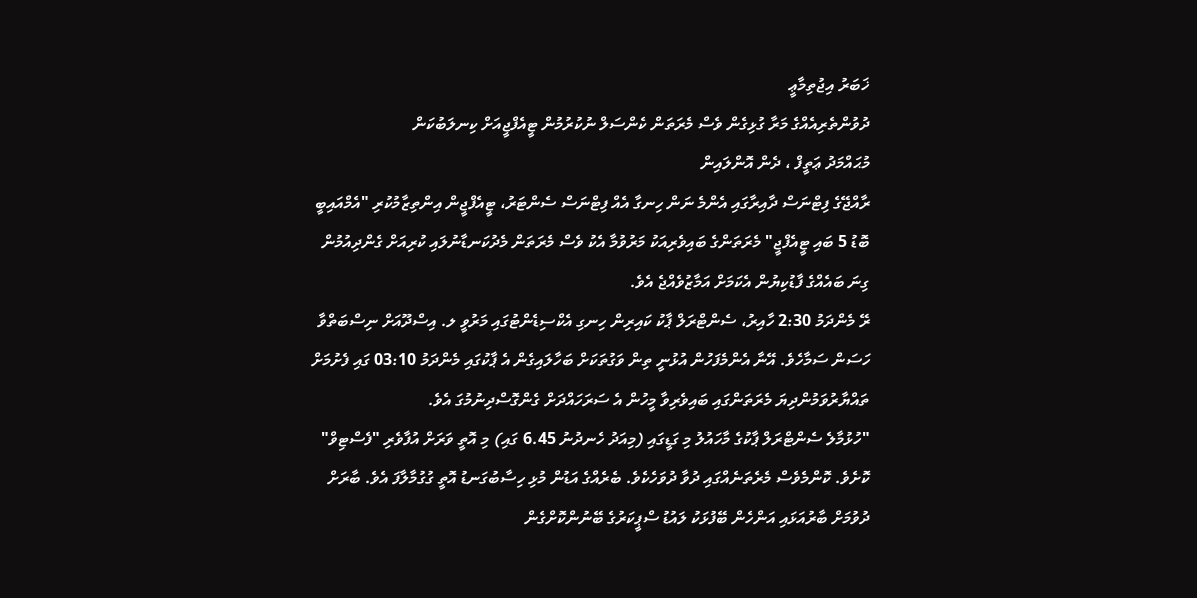ޚަބަރު އިޖުތިމާޢީ
ދުވުންތެރިއެއްގެ މަރާ ގުޅިގެން ވެސް މެރަތަން ކެންސަލް ނުކުރުމުން ޓީއެފްޖީއަށް ކިނލަބުކަން
މުޙައްމަދު ޢަތީފް ، ދެން އޮންލައިން
ރާއްޖޭގެ ފިޓްނަސް ދާއިރާގައި އެންމެ ނަން ހިނގާ އެއް ފިޓްނަސް ސެންޓަރު، ޓީއެފްޖީން އިންތިޒާމުކުރި "އެމްއައިބީ ބޮޑު 5 ބައި ޓީއެފްޖީ" މެރަތަންގެ ބައިވެރިއަކު މަރުވުމާ އެކު ވެސް މެރަތަން މެދުކަނޑާނުލައި ކުރިއަށް ގެންދިއުމުން ގިނަ ބައެއްގެ ފާޑުކިޔުން އެކަމަށް އަމާޒުވެއްޖެ އެވެ.
ރޭ މެންދަމު 2:30 ހާއިރު، ސެންޓްރަލް ޕާކު ކައިރިން ހިނގި އެކްސިޑެންޓުގައި މަރުވީ ލ. އިސްދޫއަށް ނިސްބަތްވާ ހަސަން ސަމާހެވެ. އޭނާ އެންމެފަހުން އުޅުނީ ތިން ވަގުތަކަށް ބަހާލައިގެން އެ ޕާކުގައި މެންދަމު 03:10 ގައި ފެށުމަށް ތައްޔާރުވަމުންދިޔަ މެރަތަންގައި ބައިވެރިވާ މީހުން އެ ސަރަހައްދަށް ގެންގޮސްދިނުމުގަ އެވެ.
"ހުޅުމާލެ ސެންޓްރަލް ޕާކުގެ މާހައުލު މި ގަޑީގައި (މިއަދު ހެނދުނު 6.45 ގައި) މި އޮތީ ވަރަށް އުފާވެރި "ފެސްޓިވް" ކޮށެވެ. ކޮންމެވެސް މެރެތަނެއްގައި ދުވާ ދުވަހެކެވެ. ބެރެއްގެ އަޑުން މުޅި ހިސާބުގަނޑު އޮތީ ގުގުމާލާފަ އެވެ. ބާރަށް ދުވުމަށް ބާރުއަޅައި އަންހެން ބޭފުޅަކު ލައުޑު ސްޕީކަރުގެ ބޭނުންކޮށްގެން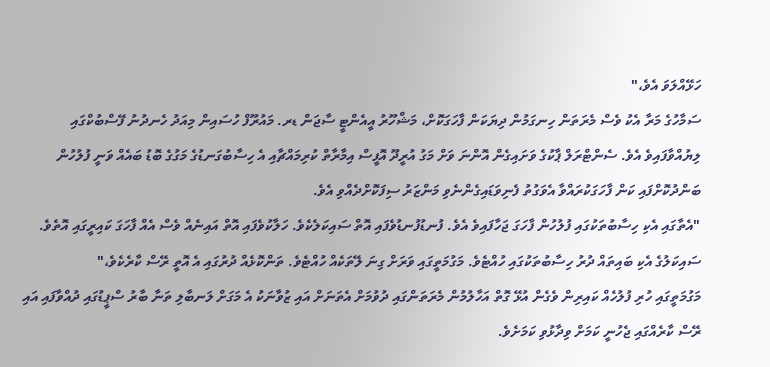ހަޅޭއްލަވަ އެވެ،"
ސަމާހުގެ މަރާ އެކު ވެސް މެރަތަން ހިނގަމުން ދިޔަކަން ފާހަގަކޮށް، މަޝްހޫރު އީއެންޓީ ސާޖަން ޑރ. މައުރޫފް ހުސައިން މިއަދު ހެނދުނު ފޭސްބުކްގައި ލިޔުއްވާފައިވެ އެވެ. ސެންޓްރަލް ޕާކުގެ ވަށައިގެން އޮންނަ ވަށް މަގު އުރީދޫ އޮފީސް އިމާރާތް ކުރިމައްޗާއި އެ ހިސާބުގަނޑުގެ މަގުގެ ބޮޑު ބައެއް ވަނީ ފުލުހުން ބަންދުކޮށްފައި ކަން ފާހަގަކުރައްވާ އެވަގުތު ފެނިވަޑައިގެންނެވި މަންޒަރު ސިފަކޮށްދެއްވި އެވެ.
"އެތާގައި އެކި ހިސާބުތަކުގައި ފުލުހުން ފާހަގަ ޖަހާފައިވެ އެވެ. ފުނޑުފުނޑުވެފައި އޮތް ސައިކަލެކެވެ. ހަލާކުވެފައި އޮތް އައިނެއް ވެސް އެއް ފާހަގަ ކައިރީގައި އޮތެވެ. ސައިކަލުގެ އެކި ބައިތައް ދުރު ހިސާބުތަކުގައި ހުއްޓެވެ. މަގުމަތީގައި ވަރަށް ގިނަ ލޭތަކެއް ހުއްޓެވެ. ތަންކޮޅެއް ދުރުގައި އެ އޮތީ ރޭސް ކާރެކެވެ،"
މަގުމަތީގައި ހުރި ފުލުހެއް ކައިރިން ވެގެން އުޅޭ ގޮތް އަހާލުމުން މެރަތަންގައި ދުވުމަށް އެތަނަށް އައި ޒުވާނަކު އެ މަގަށް ލަނބާލި ތަނާ ބާރު ސްޕީޑުގައި ދުއްވާފައި އައި ރޭސް ކާރެއްގައި ޖެހުނީ ކަމަށް ވިދާޅުވި ކަމަށެވެ.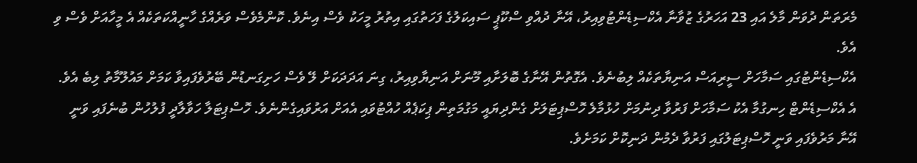މެރަތަން ދުވަން މާލެ އައި 23 އަހަރުގެ ޒުވާނާ އެކްސިޑެންޓުވިއިރު، އޭނާ ދުއްވި ސްކޫޕީ ސައިކަލުގެ ފަހަތުގައި އިތުރު މީހަކު ވެސް އިނެވެ. ކޮންމެވެސް ވަރެއްގެ ހާނީއްކަތަކެއް އެ މީހާއަށް ވެސް ވި އެވެ.
އެކްސިޑެންޓުގައި ސަމާހަށް ސީރިއަސް އަނިޔާތަކެއް ލިބުނެވެ. އެގޮތުން އޭނާގެ ބޮލަށާއި މޫނަށް އަނިޔާވިއިރު، ގިނަ އަދަދަކަށް ލޭ ވެސް ހަށިގަނޑުން ބޭރުވެފައިވާ ކަމަށް މައުލޫމާތު ލިބެ އެވެ.
އެ އެކްސިޑެންޓް ހިނގުމާ އެކު ސަމާހަށް ފަރުވާ ދިނުމަށް ހުޅުމާލެ ހޮސްޕިޓަލަށް ގެންދިޔައީ މަގުމަތިން ޕިކަޕެއް ހުއްޓުވައި އެއަށް އަރުވައިގެންނެވެ. ހޮސްޕިޓަލާ ހަވާލާދީ ފުލުހުން ބުނެފައި ވަނީ އޭނާ މަރުވެފައި ވަނީ ހޮސްޕިޓަލުގައި ފަރުވާ ދެމުން ދަނިކޮށް ކަމަށެވެ.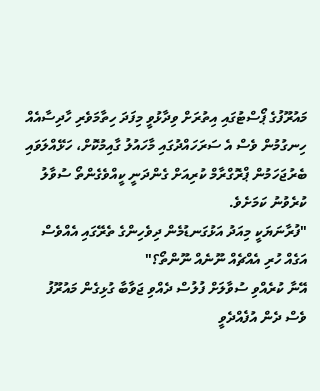މައުރޫފުގެ ޕޯސްޓުގައި އިތުރަށް ވިދާޅުވީ މިފަދަ ހިތާމަވެރި ހާދިސާއެއް ހިނގުމުން ވެސް އެ ސަރަހައްދުގައި މާހައުލު ގާއިމުކޮށް، ހަޅޭއްލަވައި ބެރުޖަހަމުން ޕްރޮގްރާމް ކުރިއަށް ގެންދަނީ ކީއްވެގެންތޯ ސުވާލު ކުރެވުނު ކަމަށެވެ.
"ފުރާނަޔަކީ މިއަދު އަޅުގަނޑުމެން ދިވެހިންގެ ތެރޭގައި އެއްވެސް އަގެއް ހުރި އެއްޗެއް ނޫނެއް ނޫންތޯ؟"
އޭނާ ކުރެއްވި ސުވާލަށް ފުލުސް ދެއްވި ޖަވާބާ ގުޅިގެން މައުރޫފު ވެސް ދެން އުފެއްދެވީ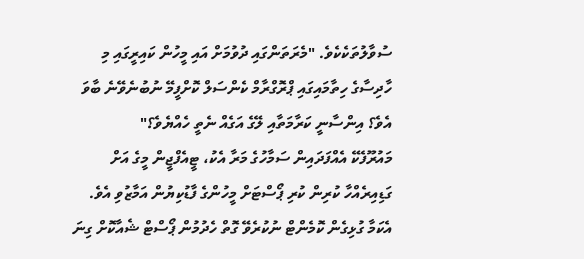ސުވާލުތަކެކެވެ. "މެރަތަންގައި ދުވުމަށް އައި މީހުން ކައިރީގައި މި ހާދިސާގެ ހިތާމައިގައި ޕްރޮގްރާމް ކެންސަލް ކޮށްފީމޭ ނުބުނެވޭނެ ބާވަ އެވެ؟ އިންސާނީ ކަރާމަތާއި ލޭގެ އަގެއް ނެތީ ހެއްޔެވެ؟"
މައުރޫފެކޭ އެއްފަދައިން ސަމާހުގެ މަރާ އެކު، ޓީއެފްޖީން މީގެ އަށް ގަޑިއިރެއްހާ ކުރިން ކުރި ޕޯސްޓަށް މީހުންގެ ފާޑުކިޔުން އަމާޒުވި އެވެ. އެކަމާ ގުޅިގެން ކޮމެންޓް ނުކުރެވޭ ގޮތް ހެދުމުން ޕޯސްޓް ޝެއާކޮށް ގިނަ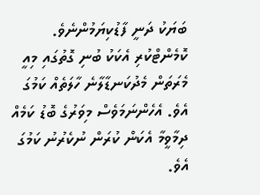ބަޔަކު ދަނީ ފާޑުކިޔަމުންނެވެ.
ކޮމެންޓްކުރި އެކަކު ބުނި ގޮތުގައި މިއީ މެރަތަން މެދުކަނޑާލާނެ ހާލަތެއް ކަމުގަ އެވެ. އެހެންނަމަވެސް މިވަރުގެ ބޮޑު ކަމެއް ދިމާވީމާ އެކަން ކުރަން ނުކެރުނު ކަމުގަ އެވެ.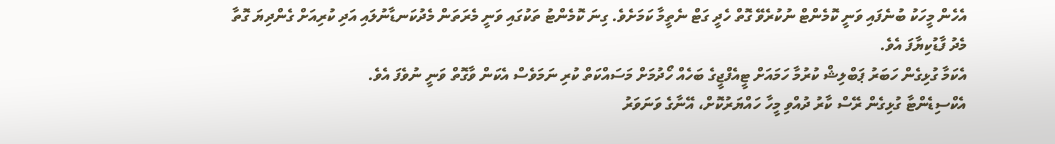އެހެން މީހަކު ބުނެފައި ވަނީ ކޮމެންޓް ނުކުރެވޭ ގޮތް ހެދީ ގަޓް ނެތީމާ ކަމަށެވެ. ގިނަ ކޮމެންޓު ތަކުގައި ވަނީ މެރަތަން މެދުކަނޑާނުލައި އަދި ކުރިއަށް ގެންދިޔަ ގޮތާ މެދު ފާޑުކިޔާފަ އެވެ.
އެކަމާ ގުޅިގެން ހަބަރު ޕަބްލިޝް ކުރުމާ ހަމައަށް ޓީއެފްޖީގެ ބަހެއް ހޯދުމަށް މަސައްކަތް ކުރި ނަމަވެސް އެކަން ވާގޮތް ވަނީ ނުވެފަ އެވެ.
އެކްސިޑެންޓާ ގުޅިގެން ރޭސް ކާރު ދުއްވި މީހާ ހައްޔަރުކޮށް، އޭނާގެ ވަނަވަރު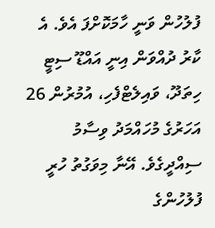ފުލުހުން ވަނީ ހާމަކޮށްފަ އެވެ. އެ ކާރު ދުއްވަން އިނީ އައްޑޫ ސިޓީ ހިތަދޫ، ވައިލެޓްފެހި، އުމުރުން 26 އަހަރުގެ މުހައްމަދު ވިސާމު ސިއްދީގެވެ. އޭނާ މިވަގުތު ހުރީ ފުލުހުންގެ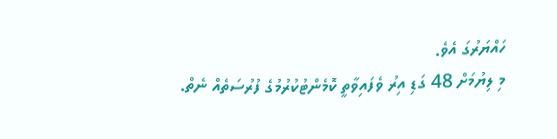ހައްޔަރުގަ އެވެ.
މި ލިޔުމަށް 48 ގަޑި އިރު ވެފައިވާތީ ކޮމެންޓުކުރުމުގެ ފުރުސަތެއް ނެތް.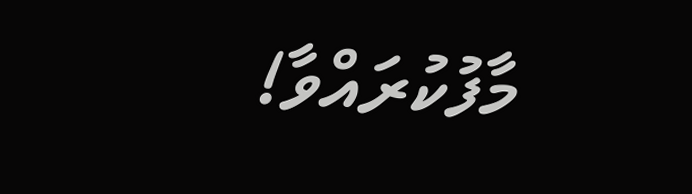މާފުކުރައްވާ!